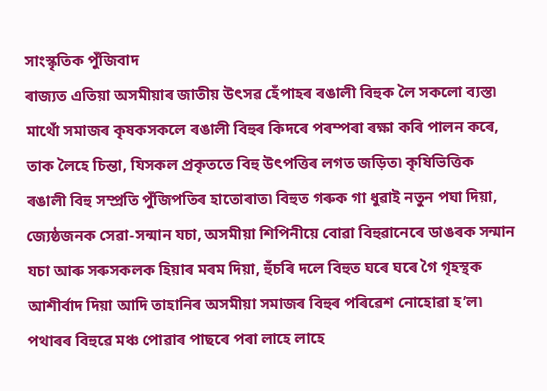সাংস্কৃতিক পুঁজিবাদ
ৰাজ্যত এতিয়া অসমীয়াৰ জাতীয় উৎসৱ হেঁপাহৰ ৰঙালী বিহুক লৈ সকলো ব্যস্ত৷ মাথোঁ সমাজৰ কৃষকসকলে ৰঙালী বিহুৰ কিদৰে পৰম্পৰা ৰক্ষা কৰি পালন কৰে, তাক লৈহে চিন্তা, যিসকল প্ৰকৃততে বিহু উৎপত্তিৰ লগত জড়িত৷ কৃষিভিত্তিক ৰঙালী বিহু সম্প্ৰতি পুঁজিপতিৰ হাতোৰাত৷ বিহুত গৰুক গা ধুৱাই নতুন পঘা দিয়া, জ্যেষ্ঠজনক সেৱা-সন্মান যচা, অসমীয়া শিপিনীয়ে বোৱা বিহুৱানেৰে ডাঙৰক সন্মান যচা আৰু সৰুসকলক হিয়াৰ মৰম দিয়া, হুঁচৰি দলে বিহুত ঘৰে ঘৰে গৈ গৃহস্থক আশীৰ্বাদ দিয়া আদি তাহানিৰ অসমীয়া সমাজৰ বিহুৰ পৰিৱেশ নোহোৱা হ’ল৷ পথাৰৰ বিহুৱে মঞ্চ পোৱাৰ পাছৰে পৰা লাহে লাহে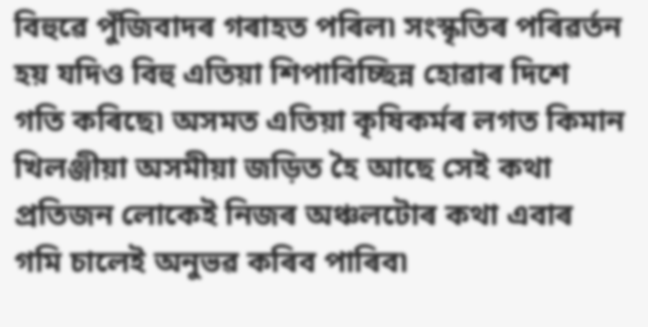বিহুৱে পুঁজিবাদৰ গৰাহত পৰিল৷ সংস্কৃতিৰ পৰিৱৰ্তন হয় যদিও বিহু এতিয়া শিপাবিচ্ছিন্ন হোৱাৰ দিশে গতি কৰিছে৷ অসমত এতিয়া কৃষিকৰ্মৰ লগত কিমান খিলঞ্জীয়া অসমীয়া জড়িত হৈ আছে সেই কথা প্ৰতিজন লোকেই নিজৰ অঞ্চলটোৰ কথা এবাৰ গমি চালেই অনুভৱ কৰিব পাৰিব৷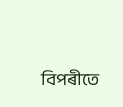বিপৰীতে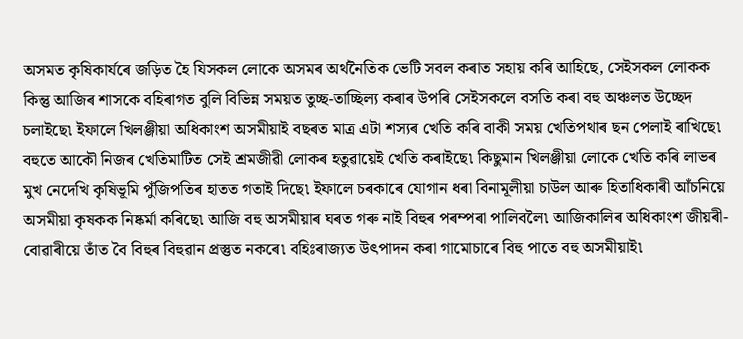অসমত কৃষিকাৰ্যৰে জড়িত হৈ যিসকল লোকে অসমৰ অৰ্থনৈতিক ভেটি সবল কৰাত সহায় কৰি আহিছে, সেইসকল লোকক কিন্তু আজিৰ শাসকে বহিৰাগত বুলি বিভিন্ন সময়ত তুচ্ছ-তাচ্ছিল্য কৰাৰ উপৰি সেইসকলে বসতি কৰা বহু অঞ্চলত উচ্ছেদ চলাইছে৷ ইফালে খিলঞ্জীয়া অধিকাংশ অসমীয়াই বছৰত মাত্ৰ এটা শস্যৰ খেতি কৰি বাকী সময় খেতিপথাৰ ছন পেলাই ৰাখিছে৷ বহুতে আকৌ নিজৰ খেতিমাটিত সেই শ্ৰমজীৱী লোকৰ হতুৱায়েই খেতি কৰাইছে৷ কিছুমান খিলঞ্জীয়া লোকে খেতি কৰি লাভৰ মুখ নেদেখি কৃষিভূমি পুঁজিপতিৰ হাতত গতাই দিছে৷ ইফালে চৰকাৰে যোগান ধৰা বিনামূলীয়া চাউল আৰু হিতাধিকাৰী আঁচনিয়ে অসমীয়া কৃষকক নিষ্কৰ্মা কৰিছে৷ আজি বহু অসমীয়াৰ ঘৰত গৰু নাই বিহুৰ পৰম্পৰা পালিবলৈ৷ আজিকালিৰ অধিকাংশ জীয়ৰী-বোৱাৰীয়ে তাঁত বৈ বিহুৰ বিহুৱান প্ৰস্তুত নকৰে৷ বহিঃৰাজ্যত উৎপাদন কৰা গামোচাৰে বিহু পাতে বহু অসমীয়াই৷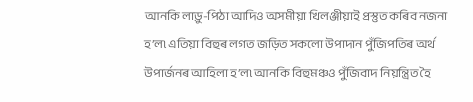আনকি লাড়ু-পিঠা আদিও অসমীয়া খিলঞ্জীয়াই প্ৰস্তুত কৰিব নজনা হ’ল৷ এতিয়া বিহুৰ লগত জড়িত সকলো উপাদান পুঁজিপতিৰ অৰ্থ উপাৰ্জনৰ আহিলা হ’ল৷ আনকি বিহুমঞ্চও পুঁজিবাদ নিয়ন্ত্ৰিত হৈ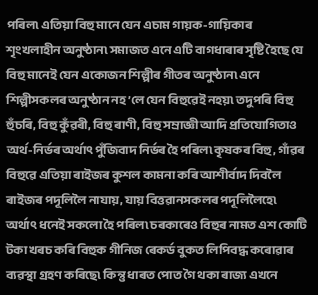পৰিল৷ এতিয়া বিহু মানে যেন এচাম গায়ক-গায়িকাৰ শৃংখলাহীন অনুষ্ঠান৷ সমাজত এনে এটি বাগধাৰাৰ সৃষ্টি হৈছে যে বিহু মানেই যেন একোজন শিল্পীৰ গীতৰ অনুষ্ঠান৷ এনে শিল্পীসকলৰ অনুষ্ঠান নহ’লে যেন বিহুৱেই নহয়৷ তদুপৰি বিহু হুঁচৰি, বিহু কুঁৱৰী, বিহু ৰাণী, বিহু সম্ৰাজ্ঞী আদি প্ৰতিযোগিতাও অৰ্থ-নিৰ্ভৰ অৰ্থাৎ পুঁজিবাদ নিৰ্ভৰ হৈ পৰিল৷ কৃষকৰ বিহু, গাঁৱৰ বিহুৱে এতিয়া ৰাইজৰ কুশল কামনা কৰি আশীৰ্বাদ দিবলৈ ৰাইজৰ পদূলিলৈ নাযায়, যায় বিত্তৱানসকলৰ পদূলিলৈহে৷ অৰ্থাৎ ধনেই সকলো হৈ পৰিল৷ চৰকাৰেও বিহুৰ নামত এশ কোটি টকা খৰচ কৰি বিহুক গীনিজ ৰেকৰ্ড বুকত লিপিবদ্ধ কৰোৱাৰ ব্যৱস্থা গ্ৰহণ কৰিছে৷ কিন্তু ধাৰত পোত গৈ থকা ৰাজ্য এখনে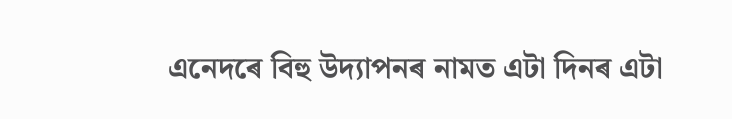এনেদৰে বিহু উদ্যাপনৰ নামত এটা দিনৰ এটা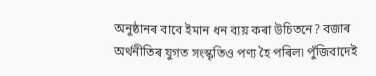অনুষ্ঠানৰ বাবে ইমান ধন ব্যয় কৰা উচিতনে? বজাৰ অৰ্থনীতিৰ যুগত সংস্কৃতিও পণ্য হৈ পৰিল৷ পুঁজিবাদেই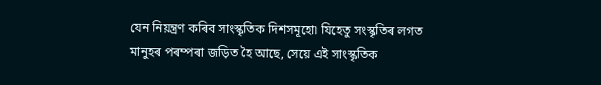যেন নিয়ন্ত্ৰণ কৰিব সাংস্কৃতিক দিশসমূহো৷ যিহেতু সংস্কৃতিৰ লগত মানুহৰ পৰম্পৰা জড়িত হৈ আছে, সেয়ে এই সাংস্কৃতিক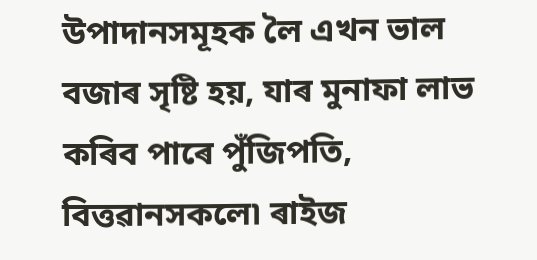উপাদানসমূহক লৈ এখন ভাল বজাৰ সৃষ্টি হয়, যাৰ মুনাফা লাভ কৰিব পাৰে পুঁজিপতি, বিত্তৱানসকলে৷ ৰাইজ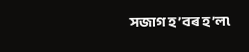সজাগ হ’বৰ হ’ল৷